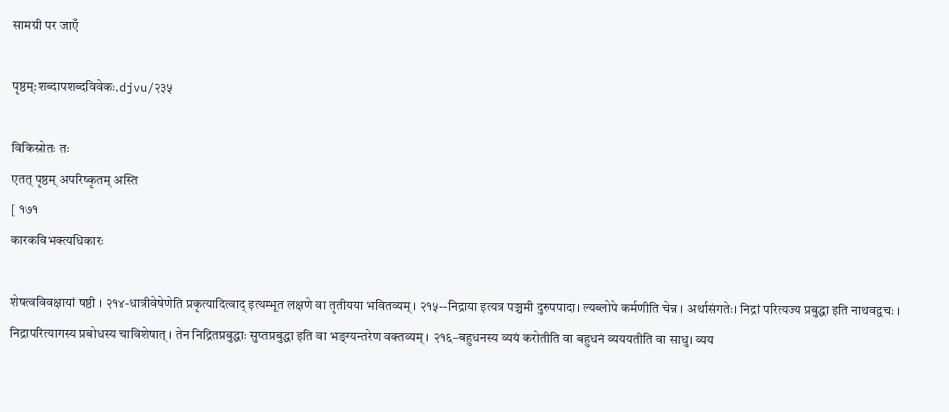सामग्री पर जाएँ

पृष्ठम्:शब्दापशब्दविवेकः.djvu/२३५

विकिस्रोतः तः
एतत् पृष्ठम् अपरिष्कृतम् अस्ति
[ १७१
कारकविभक्त्यधिकारः

शेषत्वविवक्षायां षष्ठी । २१४-धात्रीवेषेणेति प्रकृत्यादित्वाद् इत्थम्भूत लक्षणे वा तृतीयया भवितव्यम् । २१५--निद्राया इत्यत्र पञ्चमी दुरुपपादा। ल्यब्लोपे कर्मणीति चेन्न । अर्थासंगतेः। निद्रां परित्यज्य प्रबुद्धा इति नाथवद्वचः । निद्रापरित्यागस्य प्रबोधस्य चाविशेषात् । तेन निद्रितप्रबुद्धाः सुप्तप्रबुद्धा इति वा भङ्ग्यन्तरेण वक्तव्यम् । २१६–बहुधनस्य व्ययं करोतीति वा बहुधनं व्यययतीति वा साधु। व्यय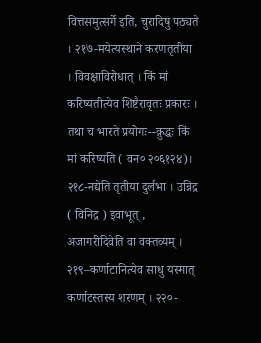वित्तसमुत्सर्गे इति, चुरादिषु पठ्यते । २१७-मयेत्यस्थाने करणतृतीया । विवक्षाविरोधात् । किं मां करिष्यतीत्येव शिष्टैरावृतः प्रकारः । तथा च भारते प्रयोगः--क्रुद्धः किं मां करिष्यति ( वन० २०६१२४)। २१८-नद्येति तृतीया दुर्लभा । उन्निद्र ( विनिद्र ) इवाभूत् , अजागरीदिवेति वा वक्तव्यम् । २१९–कर्णाटानित्येव साधु यस्मात् कर्णाटस्तस्य शरणम् । २२०-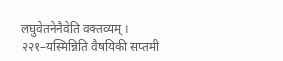लघुवेतनेनैवेति वक्तव्यम् । २२१–यस्मिन्निति वैषयिकी सप्तमी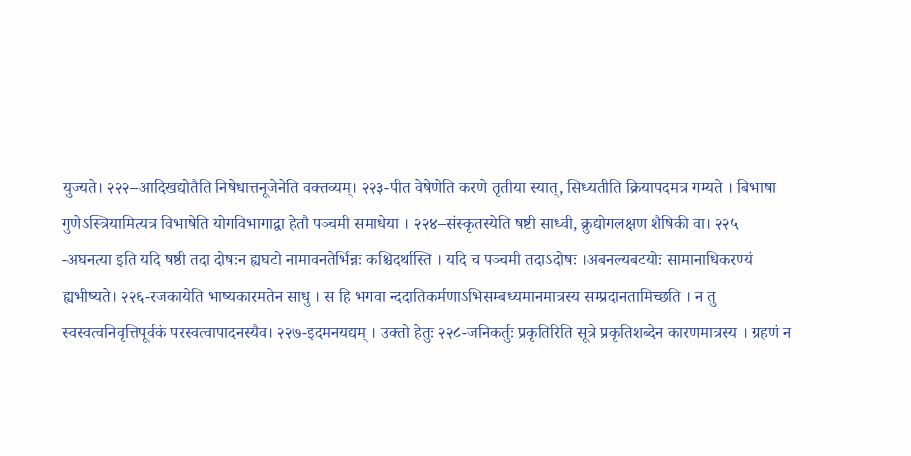युज्यते। २२२–आदिखद्योतैति निषेधात्तनूजेनेति वक्तव्यम्। २२३-पीत वेषेणेति करणे तृतीया स्यात्, सिध्यतीति क्रियापदमत्र गम्यते । बिभाषा गुणेऽस्त्रियामित्यत्र विभाषेति योगविभागाद्वा हेतौ पञ्चमी समाधेया । २२४–संस्कृतस्येति षष्टी साध्वी, क्रुद्योगलक्षण शैषिकी वा। २२५ -अघनत्या इति यदि षष्ठी तदा दोषःन ह्यघटो नामावनतेर्भिन्नः कश्चिदर्थास्ति । यदि च पञ्चमी तदाऽदोषः ।अबनल्यबटयोः सामानाधिकरण्यं ह्यभीष्यते। २२६-रजकायेति भाष्यकारमतेन साधु । स हि भगवा न्ददातिकर्मणाऽभिसम्बध्यमानमात्रस्य सम्प्रदानतामिच्छति । न तु स्वस्वत्वनिवृत्तिपूर्वकं परस्वत्वापादनस्यैव। २२७-इदमनयद्यम् । उक्तो हेतुः २२८-जनिकर्तुः प्रकृतिरिति सूत्रे प्रकृतिशब्देन कारणमात्रस्य । ग्रहणं न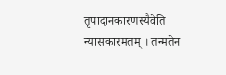तृपादानकारणस्यैवेति न्यासकारमतम् । तन्मतेन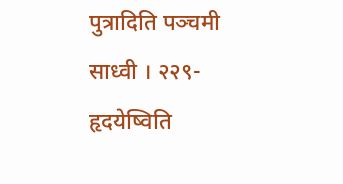पुत्रादिति पञ्चमी साध्वी । २२९-हृदयेष्विति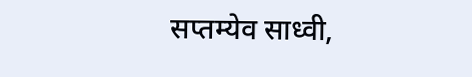सप्तम्येव साध्वी,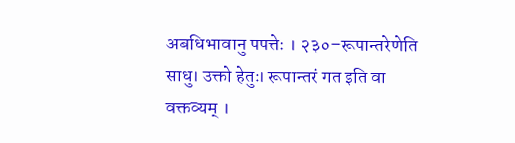अबधिभावानु पपत्तेः । २३०–रूपान्तरेणेति साधु। उक्तो हेतुः। रूपान्तरं गत इति वा वक्तव्यम् ।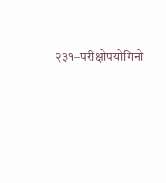२३१–परीक्षोपयोगिनो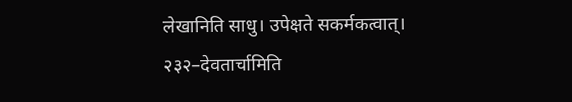लेखानिति साधु। उपेक्षते सकर्मकत्वात्। २३२–देवतार्चामिति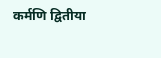कर्मणि द्वितीया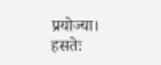प्रयोज्या। हसतेः